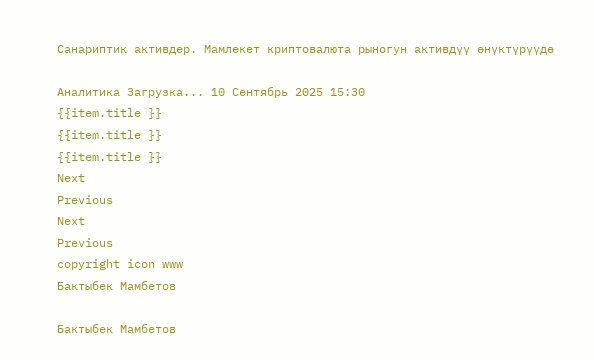Санариптик активдер. Мамлекет криптовалюта рыногун активдүү өнүктүрүүдө

Аналитика Загрузка... 10 Сентябрь 2025 15:30
{{item.title }}
{{item.title }}
{{item.title }}
Next
Previous
Next
Previous
copyright icon www
Бактыбек Мамбетов

Бактыбек Мамбетов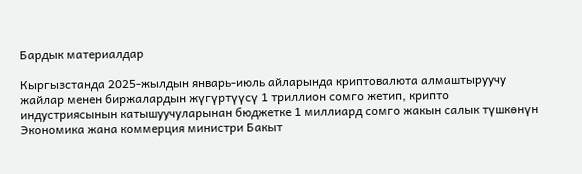Бардык материалдар

Кыргызстанда 2025-жылдын январь-июль айларында криптовалюта алмаштыруучу жайлар менен биржалардын жүгүртүүсү 1 триллион сомго жетип, крипто индустриясынын катышуучуларынан бюджетке 1 миллиард сомго жакын салык түшкөнүн Экономика жана коммерция министри Бакыт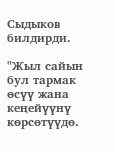Сыдыков билдирди.

"Жыл сайын бул тармак өсүү жана кеңейүүнү көрсөтүүдө.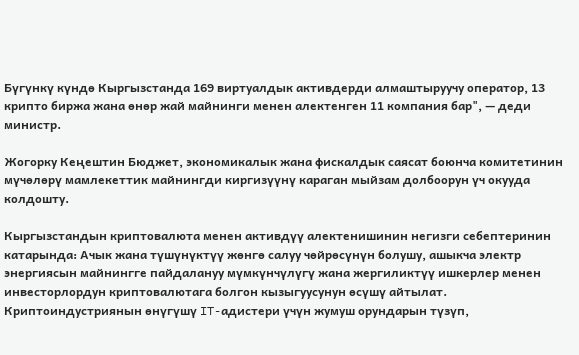Бүгүнкү күндө Кыргызстанда 169 виртуалдык активдерди алмаштыруучу оператор, 13 крипто биржа жана өнөр жай майнинги менен алектенген 11 компания бар", — деди министр.

Жогорку Кеңештин Бюджет, экономикалык жана фискалдык саясат боюнча комитетинин мүчөлөрү мамлекеттик майнингди киргизүүнү караган мыйзам долбоорун үч окууда колдошту.

Кыргызстандын криптовалюта менен активдүү алектенишинин негизги себептеринин катарында: Ачык жана түшүнүктүү жөнгө салуу чөйрөсүнүн болушу, ашыкча электр энергиясын майнингге пайдалануу мүмкүнчүлүгү жана жергиликтүү ишкерлер менен инвесторлордун криптовалютага болгон кызыгуусунун өсүшү айтылат. Криптоиндустриянын өнүгүшү IT-адистери үчүн жумуш орундарын түзүп,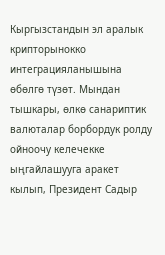Кыргызстандын эл аралык крипторынокко интеграцияланышына өбөлгө түзөт. Мындан тышкары, өлкө санариптик валюталар борбордук ролду ойноочу келечекке ыңгайлашууга аракет кылып, Президент Садыр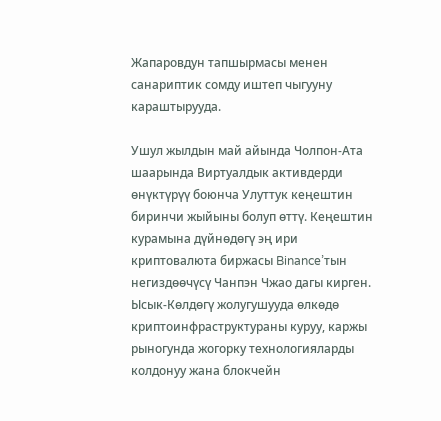Жапаровдун тапшырмасы менен санариптик сомду иштеп чыгууну караштырууда.

Ушул жылдын май айында Чолпон-Ата шаарында Виртуалдык активдерди өнүктүрүү боюнча Улуттук кеңештин биринчи жыйыны болуп өттү. Кеңештин курамына дүйнөдөгү эң ири криптовалюта биржасы Binance’тын негиздөөчүсү Чанпэн Чжао дагы кирген. Ысык-Көлдөгү жолугушууда өлкөдө криптоинфраструктураны куруу, каржы рыногунда жогорку технологияларды колдонуу жана блокчейн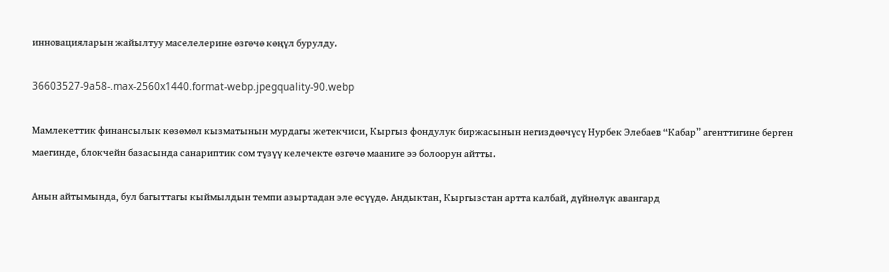инновацияларын жайылтуу маселелерине өзгөчө көңүл бурулду.

36603527-9a58-.max-2560x1440.format-webp.jpegquality-90.webp

Мамлекеттик финансылык көзөмөл кызматынын мурдагы жетекчиси, Кыргыз фондулук биржасынын негиздөөчүсү Нурбек Элебаев “Кабар” агенттигине берген маегинде, блокчейн базасында санариптик сом түзүү келечекте өзгөчө мааниге ээ болоорун айтты.

Анын айтымында, бул багыттагы кыймылдын темпи азыртадан эле өсүүдө. Андыктан, Кыргызстан артта калбай, дүйнөлүк авангард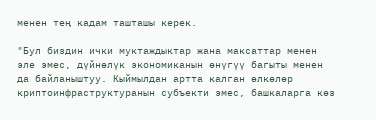менен тең кадам ташташы керек.

"Бул биздин ички муктаждыктар жана максаттар менен эле эмес, дүйнөлүк экономиканын өнүгүү багыты менен да байланыштуу. Кыймылдан артта калган өлкөлөр криптоинфраструктуранын субъекти эмес, башкаларга көз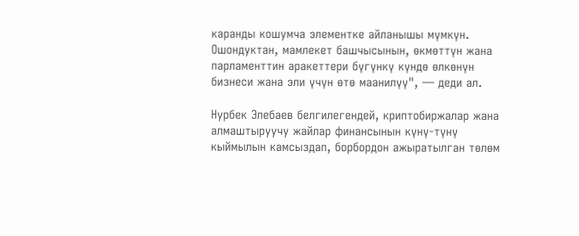каранды кошумча элементке айланышы мүмкүн. Ошондуктан, мамлекет башчысынын, өкмөттүн жана парламенттин аракеттери бүгүнкү күндө өлкөнүн бизнеси жана эли үчүн өтө маанилүү", — деди ал.

Нурбек Элебаев белгилегендей, криптобиржалар жана алмаштыруучу жайлар финансынын күнү-түнү кыймылын камсыздап, борбордон ажыратылган төлөм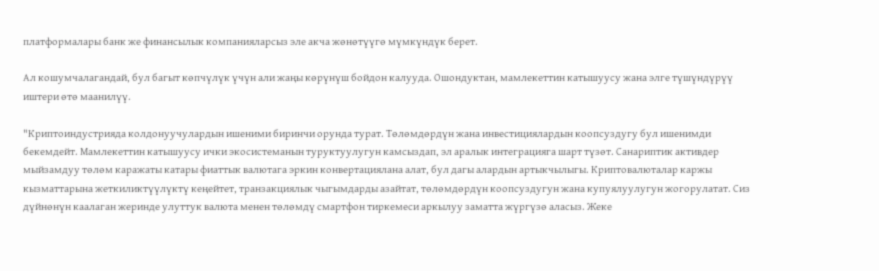платформалары банк же финансылык компанияларсыз эле акча жөнөтүүгө мүмкүндүк берет.

Ал кошумчалагандай, бул багыт көпчүлүк үчүн али жаңы көрүнүш бойдон калууда. Ошондуктан, мамлекеттин катышуусу жана элге түшүндүрүү иштери өтө маанилүү.

"Криптоиндустрияда колдонуучулардын ишеними биринчи орунда турат. Төлөмдөрдүн жана инвестициялардын коопсуздугу бул ишенимди бекемдейт. Мамлекеттин катышуусу ички экосистеманын туруктуулугун камсыздап, эл аралык интеграцияга шарт түзөт. Санариптик активдер мыйзамдуу төлөм каражаты катары фиаттык валютага эркин конвертациялана алат, бул дагы алардын артыкчылыгы. Криптовалюталар каржы кызматтарына жеткиликтүүлүктү кеңейтет, транзакциялык чыгымдарды азайтат, төлөмдөрдүн коопсуздугун жана купуялуулугун жогорулатат. Сиз дүйнөнүн каалаган жеринде улуттук валюта менен төлөмдү смартфон тиркемеси аркылуу заматта жүргүзө аласыз. Жеке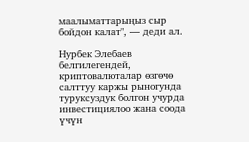маалыматтарыңыз сыр бойдон калат", — деди ал.

Нурбек Элебаев белгилегендей, криптовалюталар өзгөчө салттуу каржы рыногунда туруксуздук болгон учурда инвестициялоо жана соода үчүн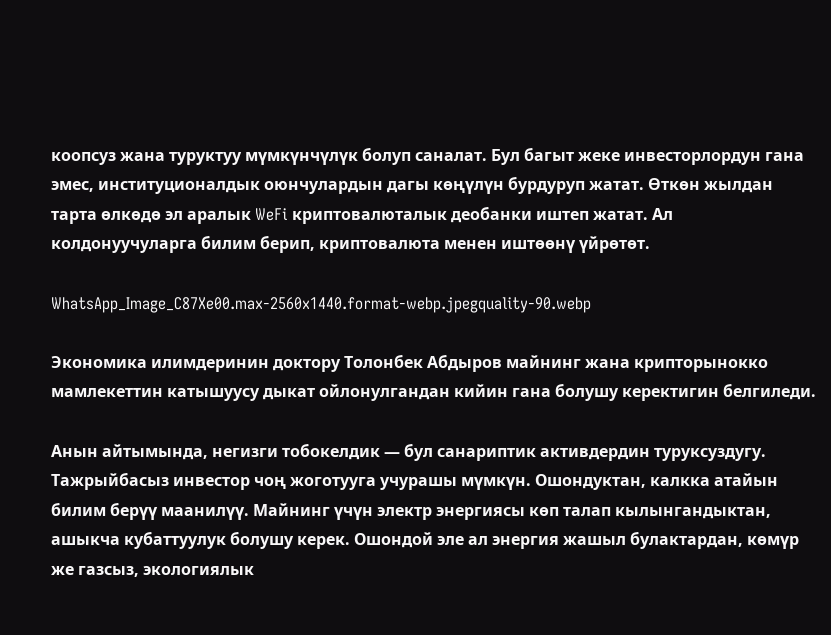коопсуз жана туруктуу мүмкүнчүлүк болуп саналат. Бул багыт жеке инвесторлордун гана эмес, институционалдык оюнчулардын дагы көңүлүн бурдуруп жатат. Өткөн жылдан тарта өлкөдө эл аралык WeFi криптовалюталык деобанки иштеп жатат. Ал колдонуучуларга билим берип, криптовалюта менен иштөөнү үйрөтөт.

WhatsApp_Image_C87Xe00.max-2560x1440.format-webp.jpegquality-90.webp

Экономика илимдеринин доктору Толонбек Абдыров майнинг жана крипторынокко мамлекеттин катышуусу дыкат ойлонулгандан кийин гана болушу керектигин белгиледи.

Анын айтымында, негизги тобокелдик — бул санариптик активдердин туруксуздугу. Тажрыйбасыз инвестор чоң жоготууга учурашы мүмкүн. Ошондуктан, калкка атайын билим берүү маанилүү. Майнинг үчүн электр энергиясы көп талап кылынгандыктан, ашыкча кубаттуулук болушу керек. Ошондой эле ал энергия жашыл булактардан, көмүр же газсыз, экологиялык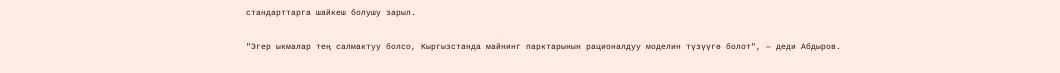стандарттарга шайкеш болушу зарыл.

"Эгер ыкмалар тең салмактуу болсо, Кыргызстанда майнинг парктарынын рационалдуу моделин түзүүгө болот", — деди Абдыров.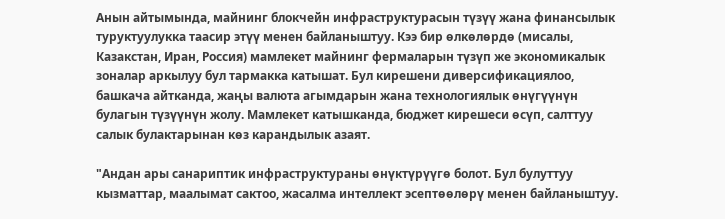Анын айтымында, майнинг блокчейн инфраструктурасын түзүү жана финансылык туруктуулукка таасир этүү менен байланыштуу. Кээ бир өлкөлөрдө (мисалы, Казакстан, Иран, Россия) мамлекет майнинг фермаларын түзүп же экономикалык зоналар аркылуу бул тармакка катышат. Бул кирешени диверсификациялоо, башкача айтканда, жаңы валюта агымдарын жана технологиялык өнүгүүнүн булагын түзүүнүн жолу. Мамлекет катышканда, бюджет кирешеси өсүп, салттуу салык булактарынан көз карандылык азаят.

"Андан ары санариптик инфраструктураны өнүктүрүүгө болот. Бул булуттуу кызматтар, маалымат сактоо, жасалма интеллект эсептөөлөрү менен байланыштуу.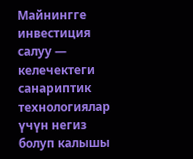Майнингге инвестиция салуу — келечектеги санариптик технологиялар үчүн негиз болуп калышы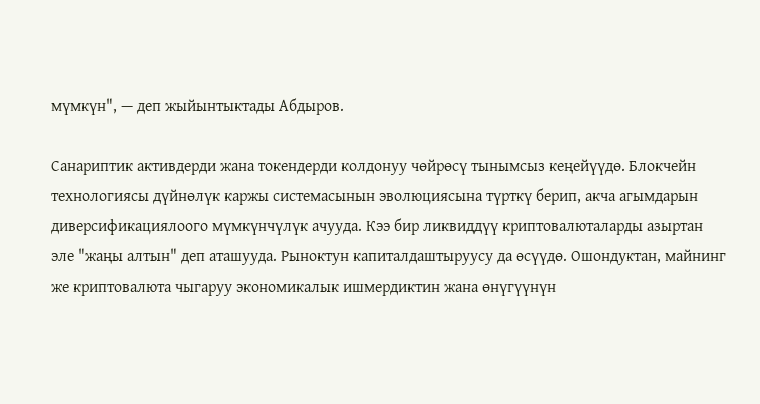мүмкүн", — деп жыйынтыктады Абдыров.

Санариптик активдерди жана токендерди колдонуу чөйрөсү тынымсыз кеңейүүдө. Блокчейн технологиясы дүйнөлүк каржы системасынын эволюциясына түрткү берип, акча агымдарын диверсификациялоого мүмкүнчүлүк ачууда. Кээ бир ликвиддүү криптовалюталарды азыртан эле "жаңы алтын" деп аташууда. Рыноктун капиталдаштыруусу да өсүүдө. Ошондуктан, майнинг же криптовалюта чыгаруу экономикалык ишмердиктин жана өнүгүүнүн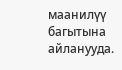маанилүү багытына айланууда.